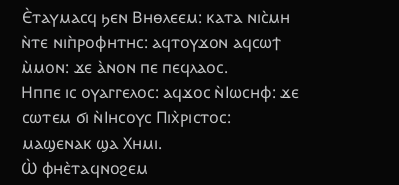Ⲉ̀ⲧⲁⲩⲙⲁⲥϥ ϧⲉⲛ Ⲃⲏⲑⲗⲉⲉⲙ: ⲕⲁⲧⲁ ⲛⲓⲥ̀ⲙⲏ ⲛ̀ⲧⲉ ⲛⲓⲡ̀ⲣⲟⲫⲏⲧⲏⲥ: ⲁϥⲧⲟⲩϫⲟⲛ ⲁϥⲥⲱϯ ⲙ̀ⲙⲟⲛ: ϫⲉ ⲁ̀ⲛⲟⲛ ⲡⲉ ⲡⲉϥⲗⲁⲟⲥ.
Ⲏⲡⲡⲉ ⲓⲥ ⲟⲩⲁⲅⲅⲉⲗⲟⲥ: ⲁϥϫⲟⲥ ⲛ̀Ⲓⲱⲥⲏⲫ: ϫⲉ ⲥⲱⲧⲉⲙ ϭⲓ ⲛ̀Ⲓⲏⲥⲟⲩⲥ Ⲡⲓⲭ̀ⲣⲓⲥⲧⲟⲥ: ⲙⲁϣⲉⲛⲁⲕ ϣⲁ Ⲭⲏⲙⲓ.
Ⲱ̀ ⲫⲏⲉ̀ⲧⲁϥⲛⲟϩⲉⲙ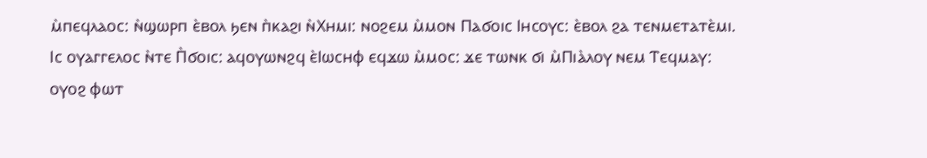ⲙ̀ⲡⲉϥⲗⲁⲟⲥ: ⲛ̀ϣⲱⲣⲡ ⲉ̀ⲃⲟⲗ ϧⲉⲛ ⲡ̀ⲕⲁϩⲓ ⲛ̀Ⲭⲏⲙⲓ: ⲛⲟϩⲉⲙ ⲙ̀ⲙⲟⲛ Ⲡⲁϭⲟⲓⲥ Ⲓⲏⲥⲟⲩⲥ: ⲉ̀ⲃⲟⲗ ϩⲁ ⲧⲉⲛⲙⲉⲧⲁⲧⲉ̀ⲙⲓ.
Ⲓⲥ ⲟⲩⲁⲅⲅⲉⲗⲟⲥ ⲛ̀ⲧⲉ Ⲡ̀ϭⲟⲓⲥ: ⲁϥⲟⲩⲱⲛϩϥ ⲉ̀Ⲓⲱⲥⲏⲫ ⲉϥϫⲱ ⲙ̀ⲙⲟⲥ: ϫⲉ ⲧⲱⲛⲕ ϭⲓ ⲙ̀Ⲡⲓⲁ̀ⲗⲟⲩ ⲛⲉⲙ Ⲧⲉϥⲙⲁⲩ: ⲟⲩⲟϩ ⲫⲱⲧ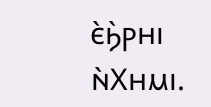ⲉ̀ϧ̀ⲣⲏⲓ ⲛ̀Ⲭⲏⲙⲓ.